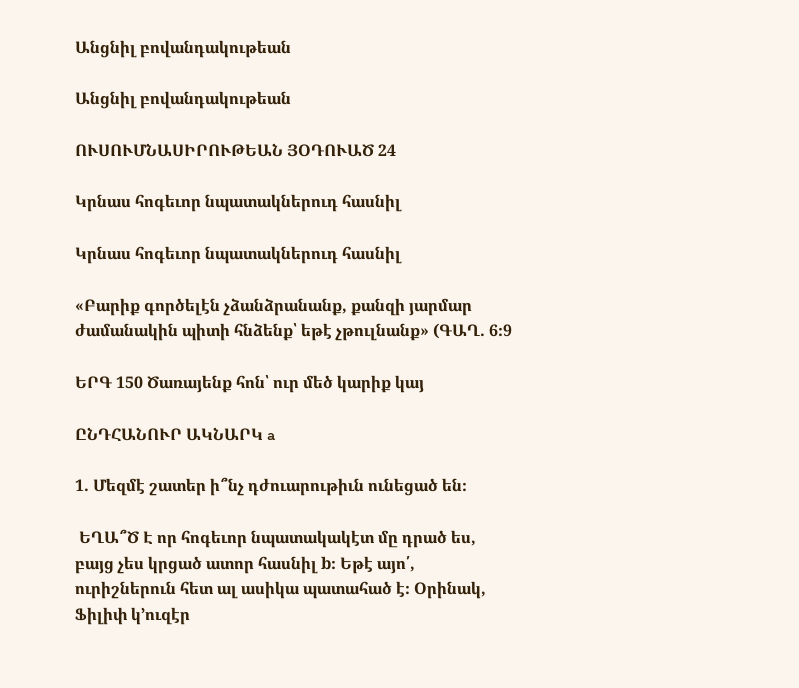Անցնիլ բովանդակութեան

Անցնիլ բովանդակութեան

ՈՒՍՈՒՄՆԱՍԻՐՈՒԹԵԱՆ ՅՕԴՈՒԱԾ 24

Կրնաս հոգեւոր նպատակներուդ հասնիլ

Կրնաս հոգեւոր նպատակներուդ հասնիլ

«Բարիք գործելէն չձանձրանանք, քանզի յարմար ժամանակին պիտի հնձենք՝ եթէ չթուլնանք» (ԳԱՂ. 6։9

ԵՐԳ 150 Ծառայենք հոն՝ ուր մեծ կարիք կայ

ԸՆԴՀԱՆՈՒՐ ԱԿՆԱՐԿ a

1. Մեզմէ շատեր ի՞նչ դժուարութիւն ունեցած են։

 ԵՂԱ՞Ծ Է որ հոգեւոր նպատակակէտ մը դրած ես, բայց չես կրցած ատոր հասնիլ b։ Եթէ այո՛, ուրիշներուն հետ ալ ասիկա պատահած է։ Օրինակ, Ֆիլիփ կ’ուզէր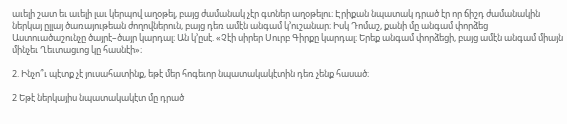աւելի շատ եւ աւելի լաւ կերպով աղօթել, բայց ժամանակ չէր գտներ աղօթելու։ Էրիքան նպատակ դրած էր որ ճիշդ ժամանակին ներկայ ըլլայ ծառայութեան ժողովներուն, բայց դեռ ամէն անգամ կ’ուշանար։ Իսկ Դոմաշ, քանի մը անգամ փորձեց Աստուածաշունչը ծայրէ–ծայր կարդալ։ Ան կ’ըսէ. «Չէի սիրեր Սուրբ Գիրքը կարդալ։ Երեք անգամ փորձեցի, բայց ամէն անգամ միայն մինչեւ Ղեւտացւոց կը հասնէի»։

2. Ինչո՞ւ պէտք չէ յուսահատինք, եթէ մեր հոգեւոր նպատակակէտին դեռ չենք հասած։

2 Եթէ ներկայիս նպատակակէտ մը դրած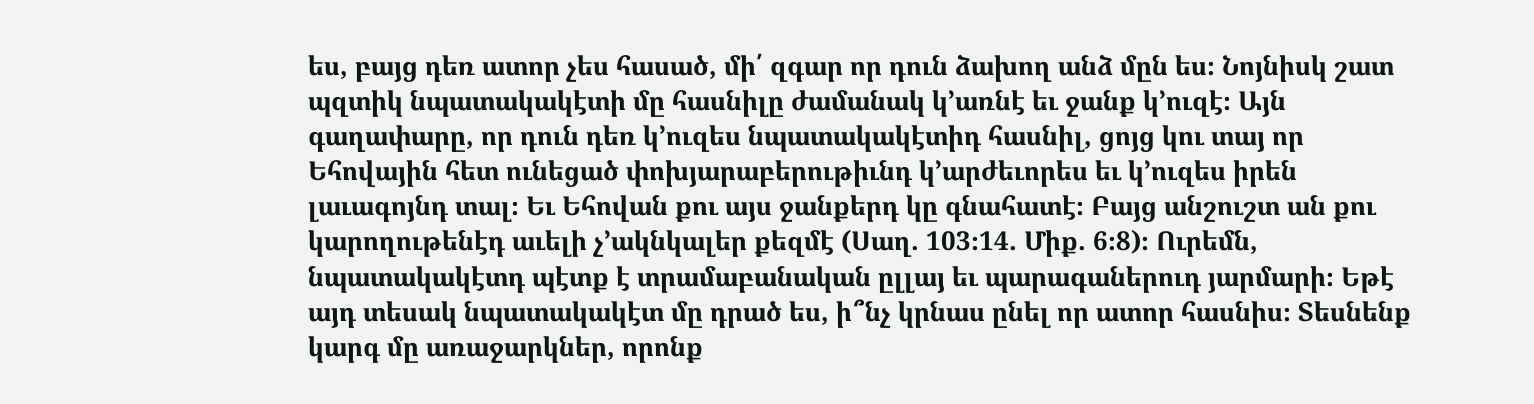ես, բայց դեռ ատոր չես հասած, մի՛ զգար որ դուն ձախող անձ մըն ես։ Նոյնիսկ շատ պզտիկ նպատակակէտի մը հասնիլը ժամանակ կ’առնէ եւ ջանք կ’ուզէ։ Այն գաղափարը, որ դուն դեռ կ’ուզես նպատակակէտիդ հասնիլ, ցոյց կու տայ որ Եհովային հետ ունեցած փոխյարաբերութիւնդ կ’արժեւորես եւ կ’ուզես իրեն լաւագոյնդ տալ։ Եւ Եհովան քու այս ջանքերդ կը գնահատէ։ Բայց անշուշտ ան քու կարողութենէդ աւելի չ’ակնկալեր քեզմէ (Սաղ. 103։14. Միք. 6։8)։ Ուրեմն, նպատակակէտդ պէտք է տրամաբանական ըլլայ եւ պարագաներուդ յարմարի։ Եթէ այդ տեսակ նպատակակէտ մը դրած ես, ի՞նչ կրնաս ընել որ ատոր հասնիս։ Տեսնենք կարգ մը առաջարկներ, որոնք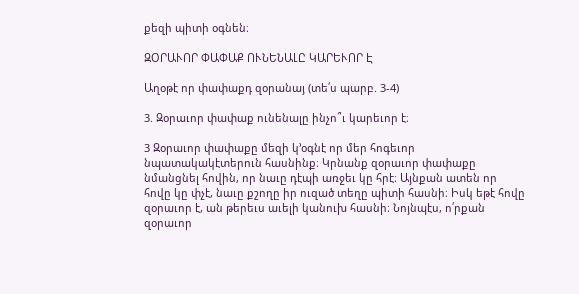քեզի պիտի օգնեն։

ԶՕՐԱՒՈՐ ՓԱՓԱՔ ՈՒՆԵՆԱԼԸ ԿԱՐԵՒՈՐ Է

Աղօթէ որ փափաքդ զօրանայ (տե՛ս պարբ. 3-4)

3. Զօրաւոր փափաք ունենալը ինչո՞ւ կարեւոր է։

3 Զօրաւոր փափաքը մեզի կ’օգնէ որ մեր հոգեւոր նպատակակէտերուն հասնինք։ Կրնանք զօրաւոր փափաքը նմանցնել հովին, որ նաւը դէպի առջեւ կը հրէ։ Այնքան ատեն որ հովը կը փչէ, նաւը քշողը իր ուզած տեղը պիտի հասնի։ Իսկ եթէ հովը զօրաւոր է, ան թերեւս աւելի կանուխ հասնի։ Նոյնպէս, ո՛րքան զօրաւոր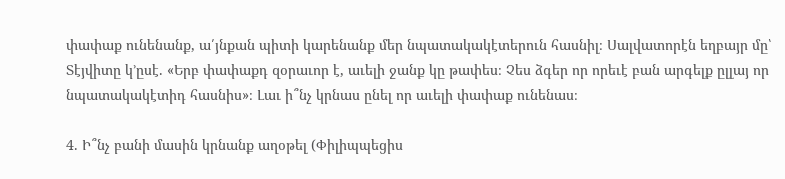փափաք ունենանք, ա՛յնքան պիտի կարենանք մեր նպատակակէտերուն հասնիլ։ Սալվատորէն եղբայր մը՝ Տէյվիտը կ’ըսէ. «Երբ փափաքդ զօրաւոր է, աւելի ջանք կը թափես։ Չես ձգեր որ որեւէ բան արգելք ըլլայ որ նպատակակէտիդ հասնիս»։ Լաւ ի՞նչ կրնաս ընել որ աւելի փափաք ունենաս։

4. Ի՞նչ բանի մասին կրնանք աղօթել (Փիլիպպեցիս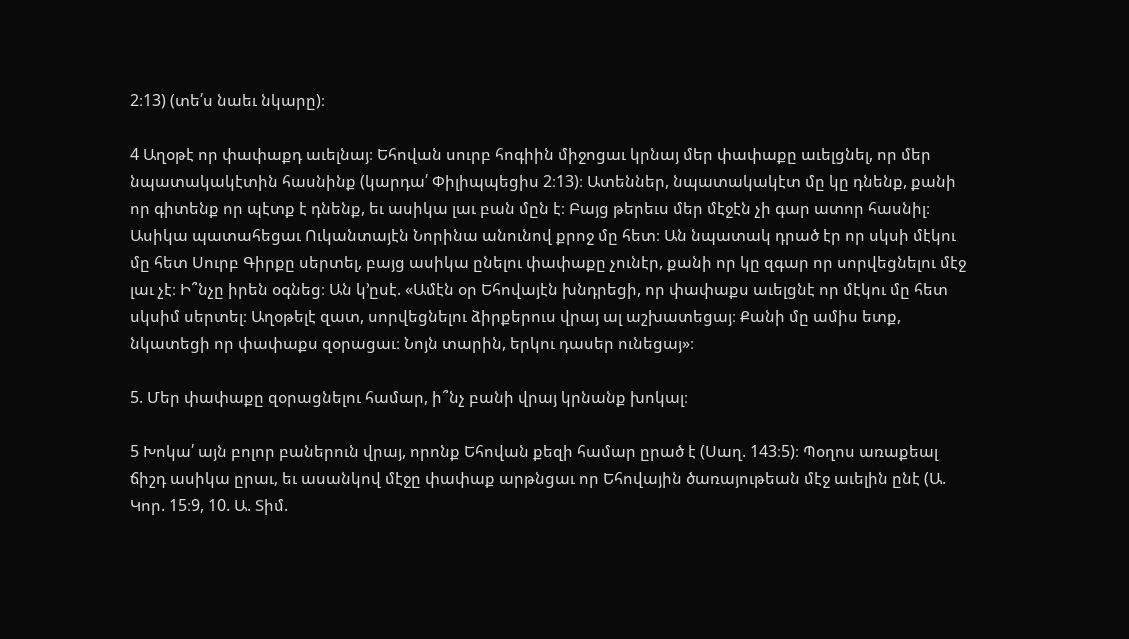2։13) (տե՛ս նաեւ նկարը)։

4 Աղօթէ որ փափաքդ աւելնայ։ Եհովան սուրբ հոգիին միջոցաւ կրնայ մեր փափաքը աւելցնել, որ մեր նպատակակէտին հասնինք (կարդա՛ Փիլիպպեցիս 2։13)։ Ատեններ, նպատակակէտ մը կը դնենք, քանի որ գիտենք որ պէտք է դնենք, եւ ասիկա լաւ բան մըն է։ Բայց թերեւս մեր մէջէն չի գար ատոր հասնիլ։ Ասիկա պատահեցաւ Ուկանտայէն Նորինա անունով քրոջ մը հետ։ Ան նպատակ դրած էր որ սկսի մէկու մը հետ Սուրբ Գիրքը սերտել, բայց ասիկա ընելու փափաքը չունէր, քանի որ կը զգար որ սորվեցնելու մէջ լաւ չէ։ Ի՞նչը իրեն օգնեց։ Ան կ’ըսէ. «Ամէն օր Եհովայէն խնդրեցի, որ փափաքս աւելցնէ որ մէկու մը հետ սկսիմ սերտել։ Աղօթելէ զատ, սորվեցնելու ձիրքերուս վրայ ալ աշխատեցայ։ Քանի մը ամիս ետք, նկատեցի որ փափաքս զօրացաւ։ Նոյն տարին, երկու դասեր ունեցայ»։

5. Մեր փափաքը զօրացնելու համար, ի՞նչ բանի վրայ կրնանք խոկալ։

5 Խոկա՛ այն բոլոր բաներուն վրայ, որոնք Եհովան քեզի համար ըրած է (Սաղ. 143։5)։ Պօղոս առաքեալ ճիշդ ասիկա ըրաւ, եւ ասանկով մէջը փափաք արթնցաւ որ Եհովային ծառայութեան մէջ աւելին ընէ (Ա. Կոր. 15։9, 10. Ա. Տիմ.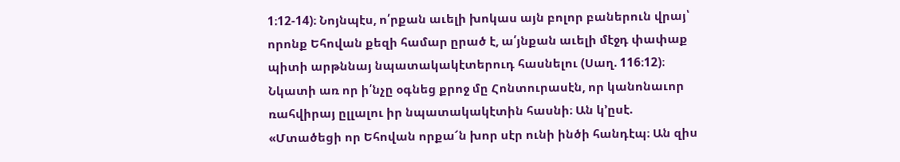1։12-14)։ Նոյնպէս, ո՛րքան աւելի խոկաս այն բոլոր բաներուն վրայ՝ որոնք Եհովան քեզի համար ըրած է, ա՛յնքան աւելի մէջդ փափաք պիտի արթննայ նպատակակէտերուդ հասնելու (Սաղ. 116։12)։ Նկատի առ որ ի՛նչը օգնեց քրոջ մը Հոնտուրասէն, որ կանոնաւոր ռահվիրայ ըլլալու իր նպատակակէտին հասնի։ Ան կ’ըսէ. «Մտածեցի որ Եհովան որքա՜ն խոր սէր ունի ինծի հանդէպ։ Ան զիս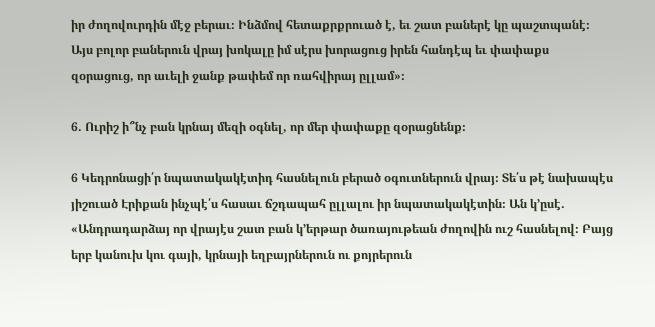իր ժողովուրդին մէջ բերաւ։ Ինձմով հետաքրքրուած է, եւ շատ բաներէ կը պաշտպանէ։ Այս բոլոր բաներուն վրայ խոկալը իմ սէրս խորացուց իրեն հանդէպ եւ փափաքս զօրացուց, որ աւելի ջանք թափեմ որ ռահվիրայ ըլլամ»։

6. Ուրիշ ի՞նչ բան կրնայ մեզի օգնել, որ մեր փափաքը զօրացնենք։

6 Կեդրոնացի՛ր նպատակակէտիդ հասնելուն բերած օգուտներուն վրայ։ Տե՛ս թէ նախապէս յիշուած Էրիքան ինչպէ՛ս հասաւ ճշդապահ ըլլալու իր նպատակակէտին։ Ան կ’ըսէ. «Անդրադարձայ որ վրայէս շատ բան կ’երթար ծառայութեան ժողովին ուշ հասնելով։ Բայց երբ կանուխ կու գայի, կրնայի եղբայրներուն ու քոյրերուն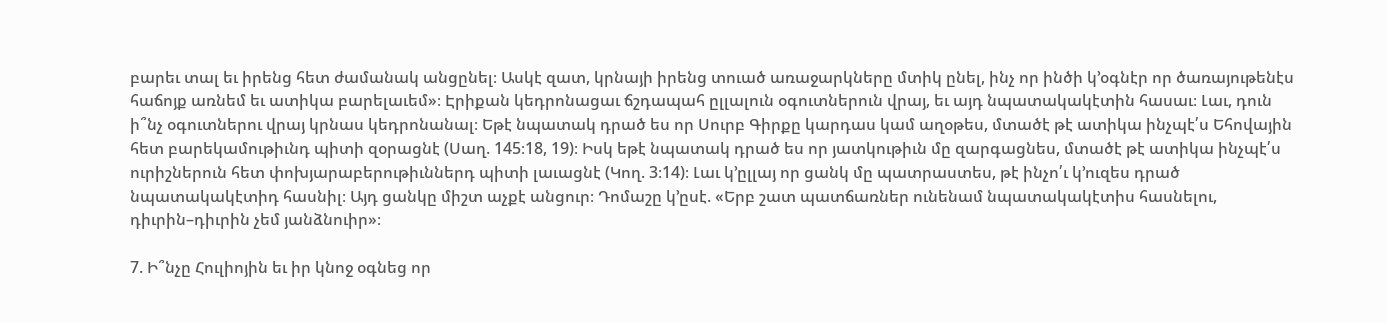բարեւ տալ եւ իրենց հետ ժամանակ անցընել։ Ասկէ զատ, կրնայի իրենց տուած առաջարկները մտիկ ընել, ինչ որ ինծի կ’օգնէր որ ծառայութենէս հաճոյք առնեմ եւ ատիկա բարելաւեմ»։ Էրիքան կեդրոնացաւ ճշդապահ ըլլալուն օգուտներուն վրայ, եւ այդ նպատակակէտին հասաւ։ Լաւ, դուն ի՞նչ օգուտներու վրայ կրնաս կեդրոնանալ։ Եթէ նպատակ դրած ես որ Սուրբ Գիրքը կարդաս կամ աղօթես, մտածէ թէ ատիկա ինչպէ՛ս Եհովային հետ բարեկամութիւնդ պիտի զօրացնէ (Սաղ. 145։18, 19)։ Իսկ եթէ նպատակ դրած ես որ յատկութիւն մը զարգացնես, մտածէ թէ ատիկա ինչպէ՛ս ուրիշներուն հետ փոխյարաբերութիւններդ պիտի լաւացնէ (Կող. 3։14)։ Լաւ կ’ըլլայ որ ցանկ մը պատրաստես, թէ ինչո՛ւ կ’ուզես դրած նպատակակէտիդ հասնիլ։ Այդ ցանկը միշտ աչքէ անցուր։ Դոմաշը կ’ըսէ. «Երբ շատ պատճառներ ունենամ նպատակակէտիս հասնելու, դիւրին–դիւրին չեմ յանձնուիր»։

7. Ի՞նչը Հուլիոյին եւ իր կնոջ օգնեց որ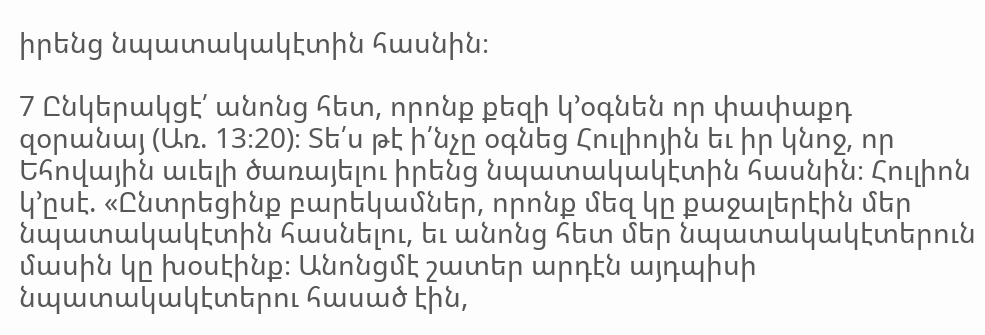իրենց նպատակակէտին հասնին։

7 Ընկերակցէ՛ անոնց հետ, որոնք քեզի կ’օգնեն որ փափաքդ զօրանայ (Առ. 13։20)։ Տե՛ս թէ ի՛նչը օգնեց Հուլիոյին եւ իր կնոջ, որ Եհովային աւելի ծառայելու իրենց նպատակակէտին հասնին։ Հուլիոն կ’ըսէ. «Ընտրեցինք բարեկամներ, որոնք մեզ կը քաջալերէին մեր նպատակակէտին հասնելու, եւ անոնց հետ մեր նպատակակէտերուն մասին կը խօսէինք։ Անոնցմէ շատեր արդէն այդպիսի նպատակակէտերու հասած էին,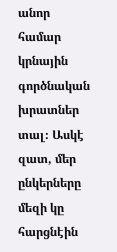անոր համար կրնային գործնական խրատներ տալ։ Ասկէ զատ, մեր ընկերները մեզի կը հարցնէին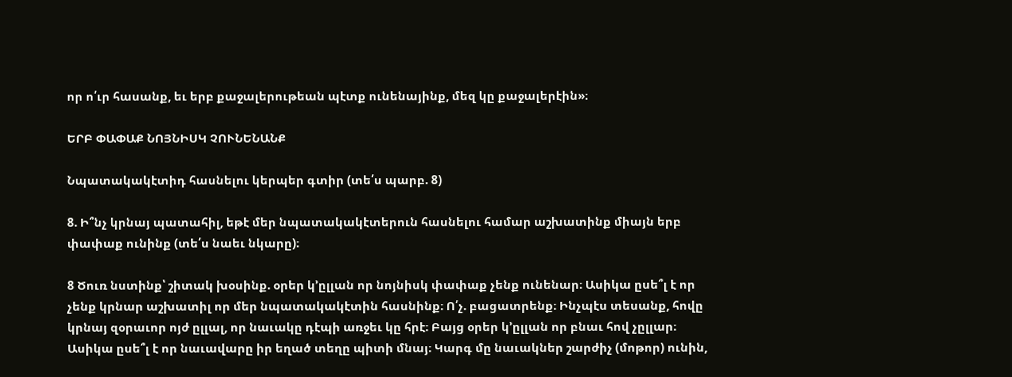որ ո՛ւր հասանք, եւ երբ քաջալերութեան պէտք ունենայինք, մեզ կը քաջալերէին»։

ԵՐԲ ՓԱՓԱՔ ՆՈՅՆԻՍԿ ՉՈՒՆԵՆԱՆՔ

Նպատակակէտիդ հասնելու կերպեր գտիր (տե՛ս պարբ. 8)

8. Ի՞նչ կրնայ պատահիլ, եթէ մեր նպատակակէտերուն հասնելու համար աշխատինք միայն երբ փափաք ունինք (տե՛ս նաեւ նկարը)։

8 Ծուռ նստինք՝ շիտակ խօսինք. օրեր կ’ըլլան որ նոյնիսկ փափաք չենք ունենար։ Ասիկա ըսե՞լ է որ չենք կրնար աշխատիլ որ մեր նպատակակէտին հասնինք։ Ո՛չ. բացատրենք։ Ինչպէս տեսանք, հովը կրնայ զօրաւոր ոյժ ըլլալ, որ նաւակը դէպի առջեւ կը հրէ։ Բայց օրեր կ’ըլլան որ բնաւ հով չըլլար։ Ասիկա ըսե՞լ է որ նաւավարը իր եղած տեղը պիտի մնայ։ Կարգ մը նաւակներ շարժիչ (մոթոր) ունին,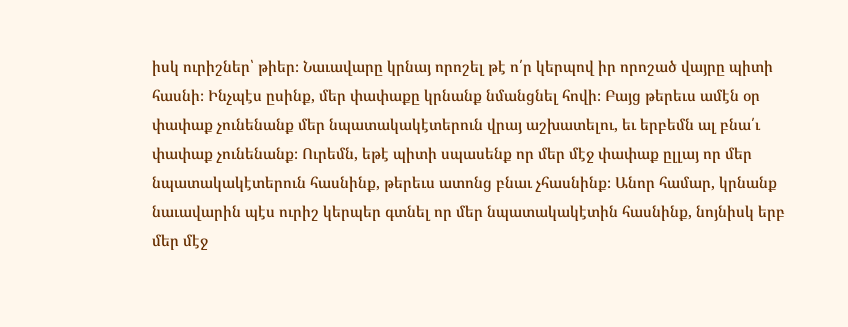իսկ ուրիշներ՝ թիեր։ Նաւավարը կրնայ որոշել թէ ո՛ր կերպով իր որոշած վայրը պիտի հասնի։ Ինչպէս ըսինք, մեր փափաքը կրնանք նմանցնել հովի։ Բայց թերեւս ամէն օր փափաք չունենանք մեր նպատակակէտերուն վրայ աշխատելու, եւ երբեմն ալ բնա՛ւ փափաք չունենանք։ Ուրեմն, եթէ պիտի սպասենք որ մեր մէջ փափաք ըլլայ որ մեր նպատակակէտերուն հասնինք, թերեւս ատոնց բնաւ չհասնինք։ Անոր համար, կրնանք նաւավարին պէս ուրիշ կերպեր գտնել որ մեր նպատակակէտին հասնինք, նոյնիսկ երբ մեր մէջ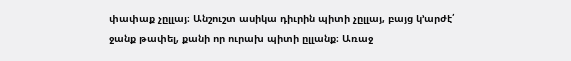փափաք չըլլայ։ Անշուշտ ասիկա դիւրին պիտի չըլլայ, բայց կ’արժէ՛ ջանք թափել, քանի որ ուրախ պիտի ըլլանք։ Առաջ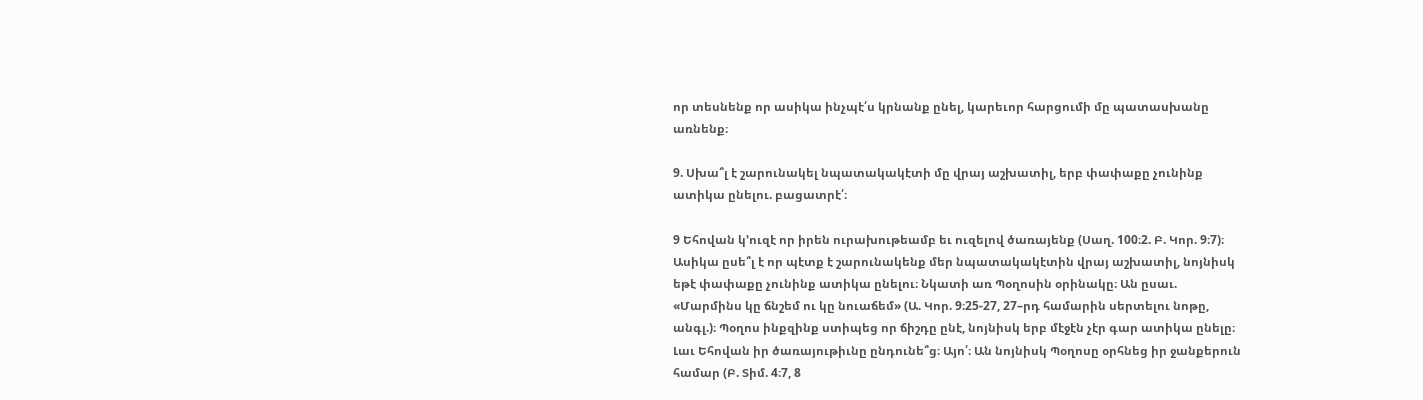որ տեսնենք որ ասիկա ինչպէ՛ս կրնանք ընել, կարեւոր հարցումի մը պատասխանը առնենք։

9. Սխա՞լ է շարունակել նպատակակէտի մը վրայ աշխատիլ, երբ փափաքը չունինք ատիկա ընելու. բացատրէ՛։

9 Եհովան կ’ուզէ որ իրեն ուրախութեամբ եւ ուզելով ծառայենք (Սաղ. 100։2. Բ. Կոր. 9։7)։ Ասիկա ըսե՞լ է որ պէտք է շարունակենք մեր նպատակակէտին վրայ աշխատիլ, նոյնիսկ եթէ փափաքը չունինք ատիկա ընելու։ Նկատի առ Պօղոսին օրինակը։ Ան ըսաւ. «Մարմինս կը ճնշեմ ու կը նուաճեմ» (Ա. Կոր. 9։25-27, 27–րդ համարին սերտելու նոթը, անգլ.)։ Պօղոս ինքզինք ստիպեց որ ճիշդը ընէ, նոյնիսկ երբ մէջէն չէր գար ատիկա ընելը։ Լաւ Եհովան իր ծառայութիւնը ընդունե՞ց։ Այո՛։ Ան նոյնիսկ Պօղոսը օրհնեց իր ջանքերուն համար (Բ. Տիմ. 4։7, 8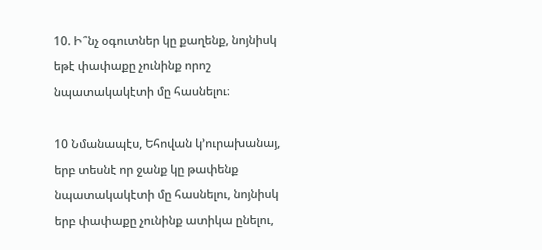10. Ի՞նչ օգուտներ կը քաղենք, նոյնիսկ եթէ փափաքը չունինք որոշ նպատակակէտի մը հասնելու։

10 Նմանապէս, Եհովան կ’ուրախանայ, երբ տեսնէ որ ջանք կը թափենք նպատակակէտի մը հասնելու, նոյնիսկ երբ փափաքը չունինք ատիկա ընելու,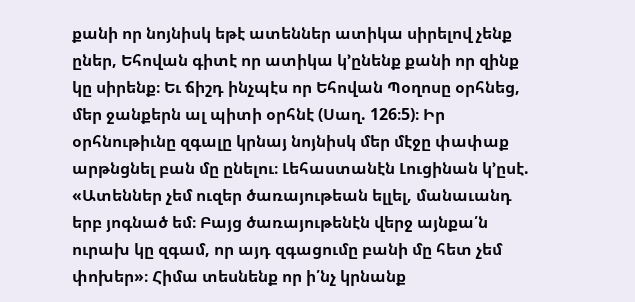քանի որ նոյնիսկ եթէ ատեններ ատիկա սիրելով չենք ըներ, Եհովան գիտէ որ ատիկա կ’ընենք քանի որ զինք կը սիրենք։ Եւ ճիշդ ինչպէս որ Եհովան Պօղոսը օրհնեց, մեր ջանքերն ալ պիտի օրհնէ (Սաղ. 126։5)։ Իր օրհնութիւնը զգալը կրնայ նոյնիսկ մեր մէջը փափաք արթնցնել բան մը ընելու։ Լեհաստանէն Լուցինան կ’ըսէ. «Ատեններ չեմ ուզեր ծառայութեան ելլել, մանաւանդ երբ յոգնած եմ։ Բայց ծառայութենէն վերջ այնքա՛ն ուրախ կը զգամ, որ այդ զգացումը բանի մը հետ չեմ փոխեր»։ Հիմա տեսնենք որ ի՛նչ կրնանք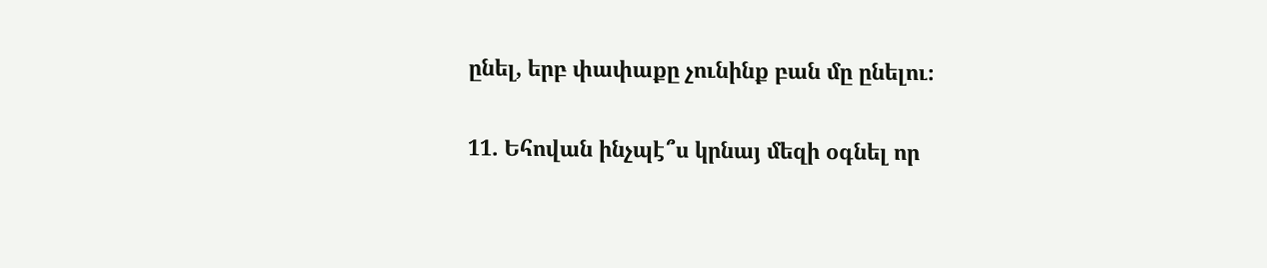ընել, երբ փափաքը չունինք բան մը ընելու։

11. Եհովան ինչպէ՞ս կրնայ մեզի օգնել որ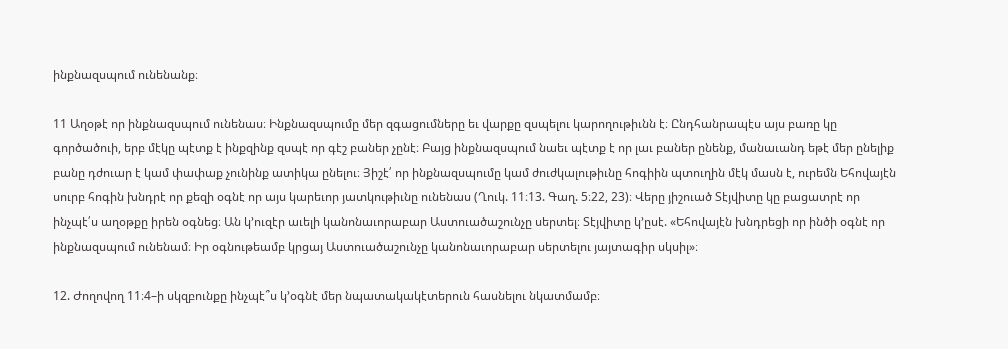ինքնազսպում ունենանք։

11 Աղօթէ որ ինքնազսպում ունենաս։ Ինքնազսպումը մեր զգացումները եւ վարքը զսպելու կարողութիւնն է։ Ընդհանրապէս այս բառը կը գործածուի, երբ մէկը պէտք է ինքզինք զսպէ որ գէշ բաներ չընէ։ Բայց ինքնազսպում նաեւ պէտք է որ լաւ բաներ ընենք, մանաւանդ եթէ մեր ընելիք բանը դժուար է կամ փափաք չունինք ատիկա ընելու։ Յիշէ՛ որ ինքնազսպումը կամ ժուժկալութիւնը հոգիին պտուղին մէկ մասն է, ուրեմն Եհովայէն սուրբ հոգին խնդրէ որ քեզի օգնէ որ այս կարեւոր յատկութիւնը ունենաս (Ղուկ. 11։13. Գաղ. 5։22, 23)։ Վերը յիշուած Տէյվիտը կը բացատրէ որ ինչպէ՛ս աղօթքը իրեն օգնեց։ Ան կ’ուզէր աւելի կանոնաւորաբար Աստուածաշունչը սերտել։ Տէյվիտը կ’ըսէ. «Եհովայէն խնդրեցի որ ինծի օգնէ որ ինքնազսպում ունենամ։ Իր օգնութեամբ կրցայ Աստուածաշունչը կանոնաւորաբար սերտելու յայտագիր սկսիլ»։

12. Ժողովող 11։4–ի սկզբունքը ինչպէ՞ս կ’օգնէ մեր նպատակակէտերուն հասնելու նկատմամբ։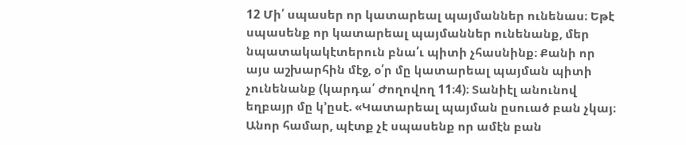12 Մի՛ սպասեր որ կատարեալ պայմաններ ունենաս։ Եթէ սպասենք որ կատարեալ պայմաններ ունենանք, մեր նպատակակէտերուն բնա՛ւ պիտի չհասնինք։ Քանի որ այս աշխարհին մէջ, օ՛ր մը կատարեալ պայման պիտի չունենանք (կարդա՛ Ժողովող 11։4)։ Տանիէլ անունով եղբայր մը կ’ըսէ. «Կատարեալ պայման ըսուած բան չկայ։ Անոր համար, պէտք չէ սպասենք որ ամէն բան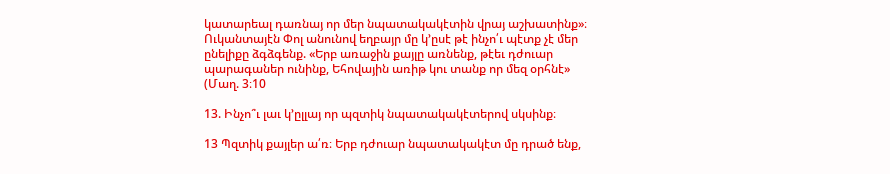կատարեալ դառնայ որ մեր նպատակակէտին վրայ աշխատինք»։ Ուկանտայէն Փոլ անունով եղբայր մը կ’ըսէ թէ ինչո՛ւ պէտք չէ մեր ընելիքը ձգձգենք. «Երբ առաջին քայլը առնենք, թէեւ դժուար պարագաներ ունինք, Եհովային առիթ կու տանք որ մեզ օրհնէ» (Մաղ. 3։10

13. Ինչո՞ւ լաւ կ’ըլլայ որ պզտիկ նպատակակէտերով սկսինք։

13 Պզտիկ քայլեր ա՛ռ։ Երբ դժուար նպատակակէտ մը դրած ենք,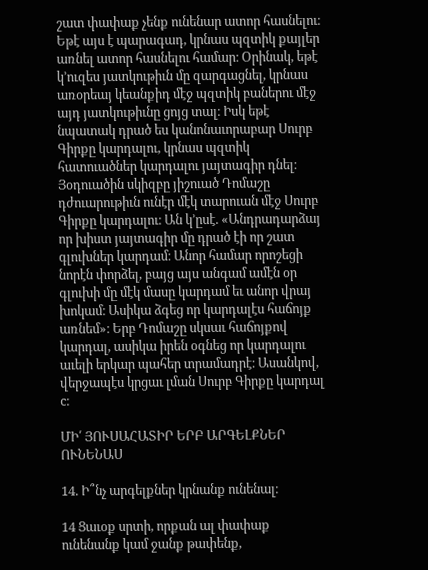շատ փափաք չենք ունենար ատոր հասնելու։ Եթէ այս է պարագադ, կրնաս պզտիկ քայլեր առնել ատոր հասնելու համար։ Օրինակ, եթէ կ’ուզես յատկութիւն մը զարգացնել, կրնաս առօրեայ կեանքիդ մէջ պզտիկ բաներու մէջ այդ յատկութիւնը ցոյց տալ։ Իսկ եթէ նպատակ դրած ես կանոնաւորաբար Սուրբ Գիրքը կարդալու, կրնաս պզտիկ հատուածներ կարդալու յայտագիր դնել։ Յօդուածին սկիզբը յիշուած Դոմաշը դժուարութիւն ունէր մէկ տարուան մէջ Սուրբ Գիրքը կարդալու։ Ան կ’ըսէ. «Անդրադարձայ որ խիստ յայտագիր մը դրած էի որ շատ գլուխներ կարդամ։ Անոր համար որոշեցի նորէն փորձել, բայց այս անգամ ամէն օր գլուխի մը մէկ մասը կարդամ եւ անոր վրայ խոկամ։ Ասիկա ձգեց որ կարդալէս հաճոյք առնեմ»։ Երբ Դոմաշը սկսաւ հաճոյքով կարդալ, ասիկա իրեն օգնեց որ կարդալու աւելի երկար պահեր տրամադրէ։ Ասանկով, վերջապէս կրցաւ լման Սուրբ Գիրքը կարդալ c։

ՄԻ՛ ՅՈՒՍԱՀԱՏԻՐ ԵՐԲ ԱՐԳԵԼՔՆԵՐ ՈՒՆԵՆԱՍ

14. Ի՞նչ արգելքներ կրնանք ունենալ։

14 Ցաւօք սրտի, որքան ալ փափաք ունենանք կամ ջանք թափենք,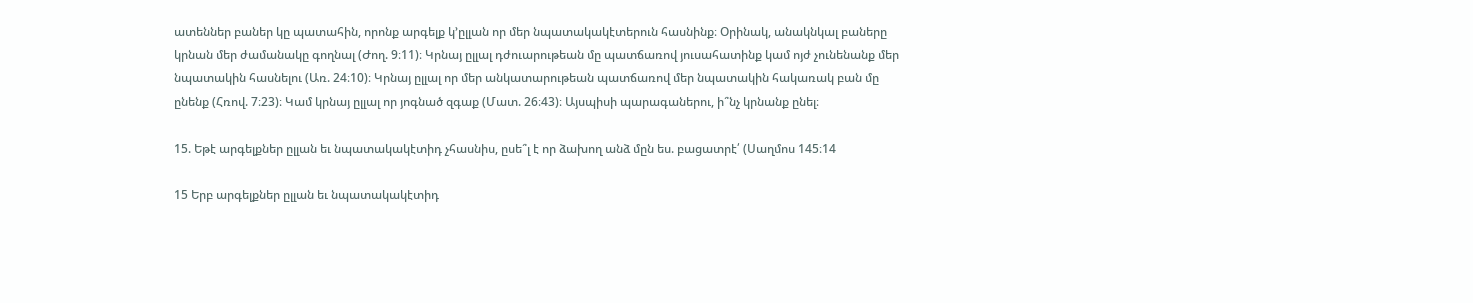ատեններ բաներ կը պատահին, որոնք արգելք կ’ըլլան որ մեր նպատակակէտերուն հասնինք։ Օրինակ, անակնկալ բաները կրնան մեր ժամանակը գողնալ (Ժող. 9։11)։ Կրնայ ըլլալ դժուարութեան մը պատճառով յուսահատինք կամ ոյժ չունենանք մեր նպատակին հասնելու (Առ. 24։10)։ Կրնայ ըլլալ որ մեր անկատարութեան պատճառով մեր նպատակին հակառակ բան մը ընենք (Հռով. 7։23)։ Կամ կրնայ ըլլալ որ յոգնած զգաք (Մատ. 26։43)։ Այսպիսի պարագաներու, ի՞նչ կրնանք ընել։

15. Եթէ արգելքներ ըլլան եւ նպատակակէտիդ չհասնիս, ըսե՞լ է որ ձախող անձ մըն ես. բացատրէ՛ (Սաղմոս 145։14

15 Երբ արգելքներ ըլլան եւ նպատակակէտիդ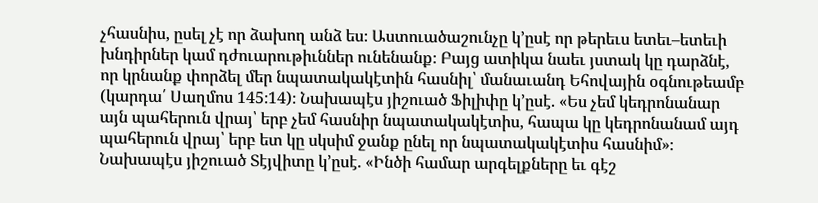չհասնիս, ըսել չէ որ ձախող անձ ես։ Աստուածաշունչը կ’ըսէ որ թերեւս ետեւ–ետեւի խնդիրներ կամ դժուարութիւններ ունենանք։ Բայց ատիկա նաեւ յստակ կը դարձնէ, որ կրնանք փորձել մեր նպատակակէտին հասնիլ՝ մանաւանդ Եհովային օգնութեամբ (կարդա՛ Սաղմոս 145։14)։ Նախապէս յիշուած Ֆիլիփը կ’ըսէ. «Ես չեմ կեդրոնանար այն պահերուն վրայ՝ երբ չեմ հասնիր նպատակակէտիս, հապա կը կեդրոնանամ այդ պահերուն վրայ՝ երբ ետ կը սկսիմ ջանք ընել որ նպատակակէտիս հասնիմ»։ Նախապէս յիշուած Տէյվիտը կ’ըսէ. «Ինծի համար արգելքները եւ գէշ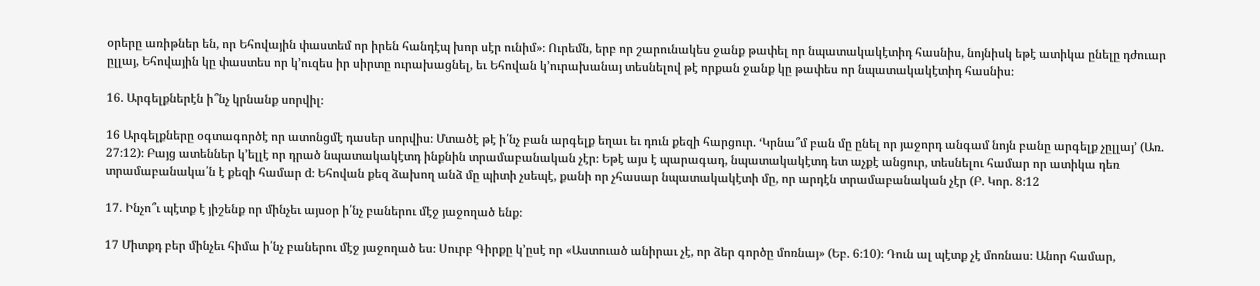օրերը առիթներ են, որ Եհովային փաստեմ որ իրեն հանդէպ խոր սէր ունիմ»։ Ուրեմն, երբ որ շարունակես ջանք թափել որ նպատակակէտիդ հասնիս, նոյնիսկ եթէ ատիկա ընելը դժուար ըլլայ, Եհովային կը փաստես որ կ’ուզես իր սիրտը ուրախացնել, եւ Եհովան կ’ուրախանայ տեսնելով թէ որքան ջանք կը թափես որ նպատակակէտիդ հասնիս։

16. Արգելքներէն ի՞նչ կրնանք սորվիլ։

16 Արգելքները օգտագործէ որ ատոնցմէ դասեր սորվիս։ Մտածէ թէ ի՛նչ բան արգելք եղաւ եւ դուն քեզի հարցուր. ‘Կրնա՞մ բան մը ընել որ յաջորդ անգամ նոյն բանը արգելք չըլլայ’ (Առ. 27։12)։ Բայց ատեններ կ’ելլէ որ դրած նպատակակէտդ ինքնին տրամաբանական չէր։ Եթէ այս է պարագադ, նպատակակէտդ ետ աչքէ անցուր, տեսնելու համար որ ատիկա դեռ տրամաբանակա՛ն է քեզի համար d։ Եհովան քեզ ձախող անձ մը պիտի չսեպէ, քանի որ չհասար նպատակակէտի մը, որ արդէն տրամաբանական չէր (Բ. Կոր. 8։12

17. Ինչո՞ւ պէտք է յիշենք որ մինչեւ այսօր ի՛նչ բաներու մէջ յաջողած ենք։

17 Միտքդ բեր մինչեւ հիմա ի՛նչ բաներու մէջ յաջողած ես։ Սուրբ Գիրքը կ’ըսէ որ «Աստուած անիրաւ չէ, որ ձեր գործը մոռնայ» (Եբ. 6։10)։ Դուն ալ պէտք չէ մոռնաս։ Անոր համար,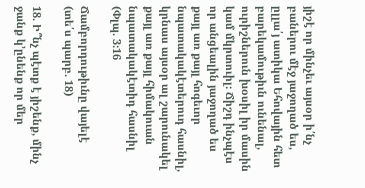յիշէ որ մինչեւ այսօր ի՛նչ բաներու մէջ յաջողած ես, ըլլա՛յ ատիկա Եհովային հետ բարեկամութիւն ունենալ, ուրիշներուն խօսիլ իր մասին կամ մկրտուիլ։ Ճիշդ ինչպէս որ անցեալին յաջողած ես քայլ առ քայլ հոգեւոր նպատակակէտերուդ հասնիլ, կրնաս այսօր ալ շարունակել քայլ առ քայլ հիմակուան նպատակակէտիդ հասնիլ (Փլպ. 3։16

Ճամբորդութիւնը վայելէ (տե՛ս պարբ. 18)

18. Ի՞նչ պէտք է յիշենք, մինչ ջանք կ’ընենք որ մեր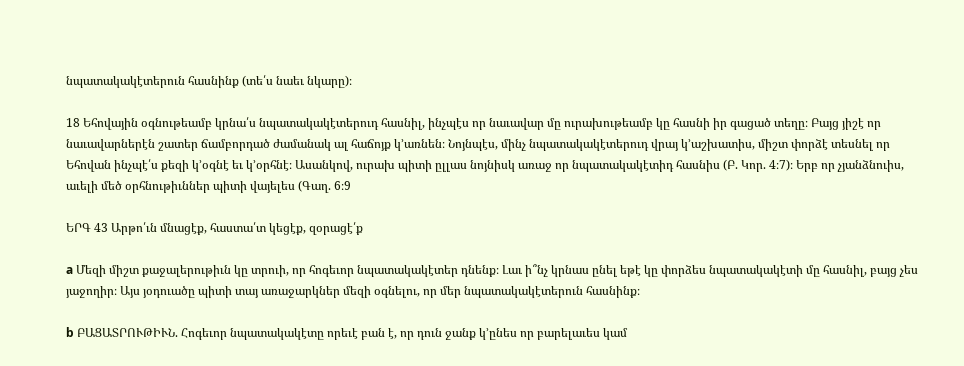նպատակակէտերուն հասնինք (տե՛ս նաեւ նկարը)։

18 Եհովային օգնութեամբ կրնա՛ս նպատակակէտերուդ հասնիլ, ինչպէս որ նաւավար մը ուրախութեամբ կը հասնի իր գացած տեղը։ Բայց յիշէ որ նաւավարներէն շատեր ճամբորդած ժամանակ ալ հաճոյք կ’առնեն։ Նոյնպէս, մինչ նպատակակէտերուդ վրայ կ’աշխատիս, միշտ փորձէ տեսնել որ Եհովան ինչպէ՛ս քեզի կ’օգնէ եւ կ’օրհնէ։ Ասանկով, ուրախ պիտի ըլլաս նոյնիսկ առաջ որ նպատակակէտիդ հասնիս (Բ. Կոր. 4։7)։ Երբ որ չյանձնուիս, աւելի մեծ օրհնութիւններ պիտի վայելես (Գաղ. 6։9

ԵՐԳ 43 Արթո՛ւն մնացէք, հաստա՛տ կեցէք, զօրացէ՛ք

a Մեզի միշտ քաջալերութիւն կը տրուի, որ հոգեւոր նպատակակէտեր դնենք։ Լաւ ի՞նչ կրնաս ընել եթէ կը փորձես նպատակակէտի մը հասնիլ, բայց չես յաջողիր։ Այս յօդուածը պիտի տայ առաջարկներ մեզի օգնելու, որ մեր նպատակակէտերուն հասնինք։

b ԲԱՑԱՏՐՈՒԹԻՒՆ. Հոգեւոր նպատակակէտը որեւէ բան է, որ դուն ջանք կ’ընես որ բարելաւես կամ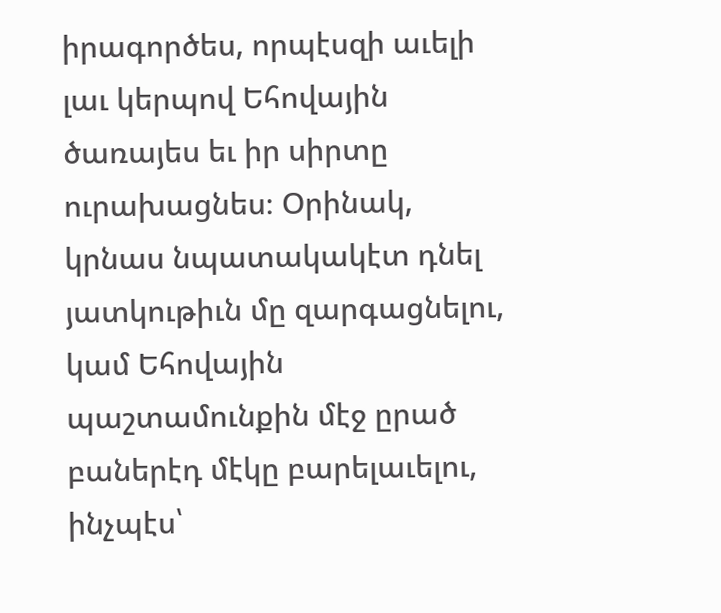իրագործես, որպէսզի աւելի լաւ կերպով Եհովային ծառայես եւ իր սիրտը ուրախացնես։ Օրինակ, կրնաս նպատակակէտ դնել յատկութիւն մը զարգացնելու, կամ Եհովային պաշտամունքին մէջ ըրած բաներէդ մէկը բարելաւելու, ինչպէս՝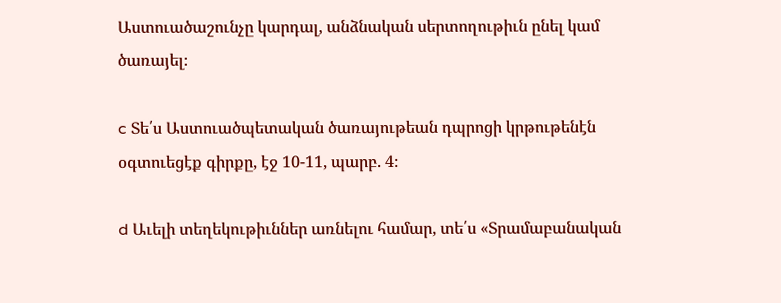Աստուածաշունչը կարդալ, անձնական սերտողութիւն ընել կամ ծառայել։

c Տե՛ս Աստուածպետական ծառայութեան դպրոցի կրթութենէն օգտուեցէք գիրքը, էջ 10-11, պարբ. 4։

d Աւելի տեղեկութիւններ առնելու համար, տե՛ս «Տրամաբանական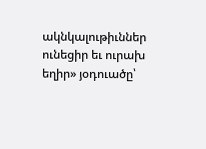ակնկալութիւններ ունեցիր եւ ուրախ եղիր» յօդուածը՝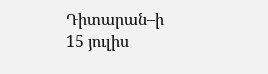Դիտարան–ի 15 յուլիս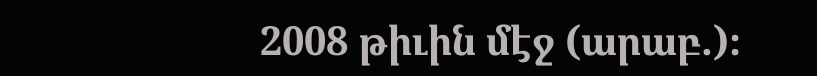2008 թիւին մէջ (արաբ.)։